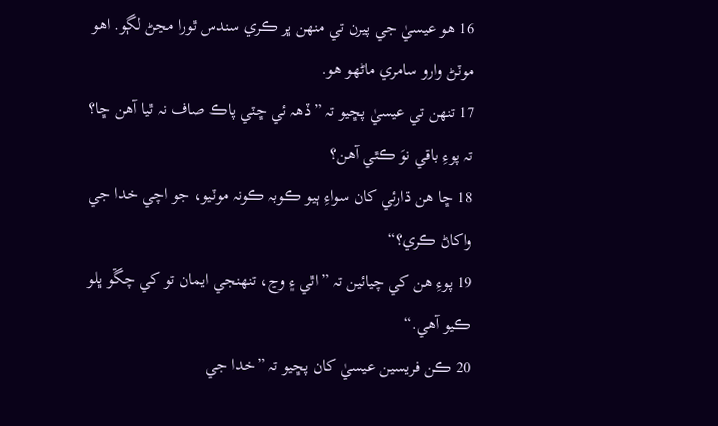16 ھو عيسيٰ جي پيرن تي منھن ڀر ڪري سندس ٿورا مڃڻ لڳو. اھو موٽڻ وارو سامري ماڻھو ھو.
17 تنھن تي عيسيٰ پڇيو تہ ”ڏھہ ئي ڇٽي پاڪ صاف نہ ٿيا آھن ڇا؟ تہ پوءِ باقي نوَ ڪٿي آھن؟
18 ڇا ھن ڌارئي کان سواءِ ٻيو ڪوبہ ڪونہ موٽيو، جو اچي خدا جي واکاڻ ڪري؟“
19 پوءِ ھن کي چيائين تہ ”اٿي ۽ وڃ، تنھنجي ايمان تو کي چڱو ڀلو ڪيو آھي.“
20 ڪن فريسين عيسيٰ کان پڇيو تہ ”خدا جي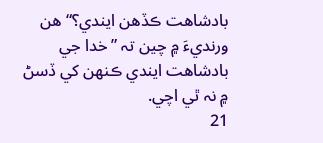بادشاھت ڪڏھن ايندي؟“ ھن ورنديءَ ۾ چين تہ ”خدا جي بادشاھت ايندي ڪنھن کي ڏسڻ ۾ نہ ٿي اچي.
21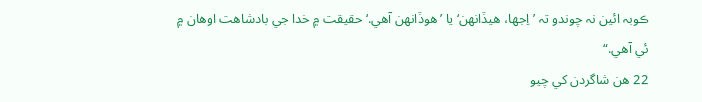ڪوبہ ائين نہ چوندو تہ ’اِجھا، ھيڏانھن‘ يا ’ھوڏانھن آھي.‘ حقيقت ۾ خدا جي بادشاھت اوھان ۾ ئي آھي.“
22 ھن شاگردن کي چيو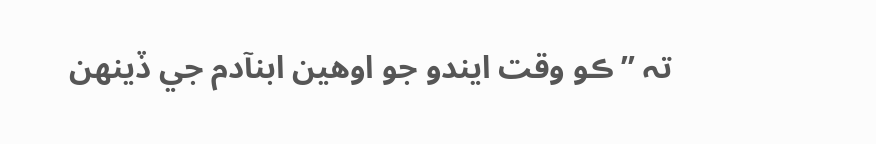تہ ”ڪو وقت ايندو جو اوھين ابنآدم جي ڏينھن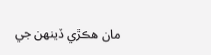مان ھڪڙي ڏينھن جي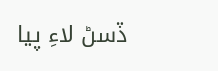ڏسڻ لاءِ پيا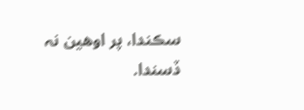سڪندا، پر اوھين نہ ڏسندا.